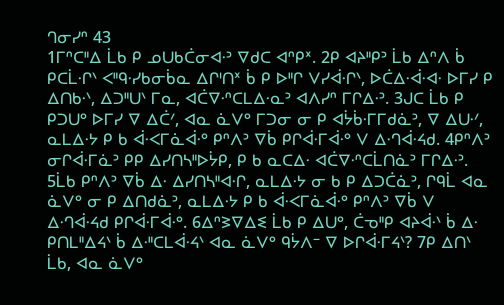ᒉᓂᓯᐢ 43
1ᒥᐢᑕᐦᐃ ᒫᑲ ᑭ ᓄᑌᑲᑖᓂᐊᐧᐣ ᐁᑯᑕ ᐊᐢᑭᕽ. 2ᑭ ᐊᔨᐦᑭᐣ ᒫᑲ ᐃᐢᐱ ᑳ ᑭᑕᒫᐧᒋᐠ ᐸᐦᑫᐧᓯᑲᓂᑳᓇ ᐃᒋᑊᑎᕽ ᑳ ᑭ ᐅᐦᒋ ᐯᓯᐋᐧᒋᐠ, ᐅᑖᐃᐧᐋᐧᐊᐧ ᐅᒥᓯ ᑭ ᐃᑎᑲᐧᐠ, ᐃᑐᐦᑌᐠ ᒥᓇ, ᐊᑖᐁᐧᐢᑕᒪᐃᐧᓇᐣ ᐊᐱᓯᐢ ᒥᒋᐃᐧᐣ. 3ᒍᑕ ᒫᑲ ᑭ ᑭᑐᑌᐤ ᐅᒥᓯ ᐁ ᐃᑖᐟ, ᐊᓇ ᓈᐯᐤ ᒥᑐᓂ ᓂ ᑭ ᐊᔮᑳᐧᒥᒥᑯᓈᐣ, ᐁ ᐃᑌᐧᐟ, ᓇᒪᐃᐧᔭ ᑭ ᑲ ᐋᐧᐸᒥᓈᐋᐧᐤ ᑭᐢᐱᐣ ᐁᑳ ᑭᒋᐋᐧᒥᐋᐧᐤ ᐯ ᐃᐧᒉᐋᐧᔦᑯ. 4ᑭᐢᐱᐣ ᓂᒋᐋᐧᒥᓈᐣ ᑭᑭ ᐃᓯᑎᓴᐦᐅᔮᑭ, ᑭ ᑲ ᓇᑕᐃᐧ ᐊᑖᐁᐧᐢᑕᒫᑎᓈᐣ ᒥᒋᐃᐧᐣ. 5ᒫᑲ ᑭᐢᐱᐣ ᐁᑳ ᐃᐧ ᐃᓯᑎᓴᐦᐊᐧᒋ, ᓇᒪᐃᐧᔭ ᓂ ᑲ ᑭ ᐃᑐᑖᓈᐣ, ᒋᑫᒫ ᐊᓇ ᓈᐯᐤ ᓂ ᑭ ᐃᑎᑯᓈᐣ, ᓇᒪᐃᐧᔭ ᑭ ᑲ ᐋᐧᐸᒥᓈᐋᐧᐤ ᑭᐢᐱᐣ ᐁᑳ ᐯ ᐃᐧᒉᐋᐧᔦᑯ ᑭᒋᐋᐧᒥᐋᐧᐤ. 6ᐃᐢᕒᐁᐃᓬ ᒫᑲ ᑭ ᐃᑌᐤ, ᑖᓀᐦᑭ ᐊᔨᐋᐧᐠ ᑳ ᐃᐧ ᑭᑎᒪᐦᐃᔦᐠ ᑳ ᐃᐧᐦᑕᒪᐋᐧᔦᐠ ᐊᓇ ᓈᐯᐤ ᑫᔮᐱᐨ ᐁ ᐅᒋᐋᐧᒥᔦᐠ? 7ᑭ ᐃᑎᐠ ᒫᑲ, ᐊᓇ ᓈᐯᐤ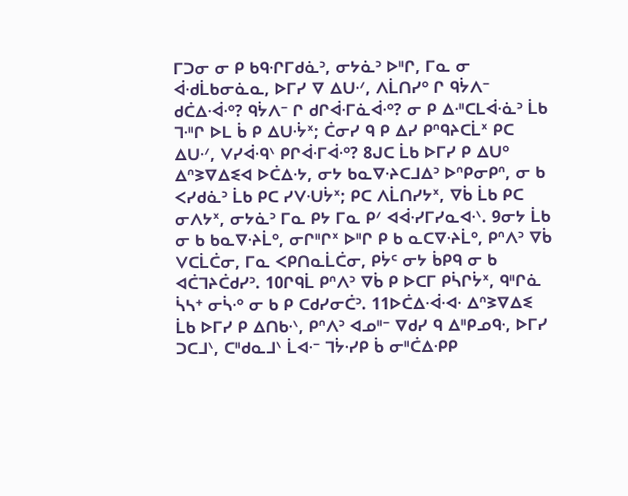ᒥᑐᓂ ᓂ ᑭ ᑲᑫᐧᒋᒥᑯᓈᐣ, ᓂᔭᓈᐣ ᐅᐦᒋ, ᒥᓇ ᓂ ᐋᐧᑯᒫᑲᓂᓈᓇ, ᐅᒥᓯ ᐁ ᐃᑌᐧᐟ, ᐱᒫᑎᓯᐤ ᒋ ᑫᔮᐱᐨ ᑯᑖᐃᐧᐋᐧᐤ? ᑫᔮᐱᐨ ᒋ ᑯᒋᐋᐧᒥᓈᐋᐧᐤ? ᓂ ᑭ ᐃᐧᐦᑕᒪᐋᐧᓈᐣ ᒫᑲ ᒣᐧᐦᒋ ᐅᒪ ᑳ ᑭ ᐃᑌᐧᔮᕽ; ᑖᓂᓯ ᑫ ᑭ ᐃᓯ ᑭᐢᑫᔨᑕᒫᕽ ᑭᑕ ᐃᑌᐧᐟ, ᐯᓯᐋᐧᑫᐠ ᑭᒋᐋᐧᒥᐋᐧᐤ? 8ᒍᑕ ᒫᑲ ᐅᒥᓯ ᑭ ᐃᑌᐤ ᐃᐢᕒᐁᐃᓬᐊ ᐅᑖᐃᐧᔭ, ᓂᔭ ᑲᓇᐁᐧᔨᑕᒧᐃᐣ ᐅᐢᑭᓂᑭᐢ, ᓂ ᑲ ᐸᓯᑯᓈᐣ ᒫᑲ ᑭᑕ ᓯᐯᐧᑌᔮᕽ; ᑭᑕ ᐱᒫᑎᓯᔭᕽ, ᐁᑳ ᒫᑲ ᑭᑕ ᓂᐱᔭᕽ, ᓂᔭᓈᐣ ᒥᓇ ᑭᔭ ᒥᓇ ᑭᐟ ᐊᐋᐧᓯᒥᓯᓇᐊᐧᐠ. 9ᓂᔭ ᒫᑲ ᓂ ᑲ ᑲᓇᐁᐧᔨᒫᐤ, ᓂᒋᐦᒋᕽ ᐅᐦᒋ ᑭ ᑲ ᓇᑕᐁᐧᔨᒫᐤ, ᑭᐢᐱᐣ ᐁᑳ ᐯᑕᒫᑖᓂ, ᒥᓇ ᐸᑭᑎᓇᒫᑖᓂ, ᑭᔮᒼ ᓂᔭ ᑳᑭᑫ ᓂ ᑲ ᐊᑖᒣᔨᑖᑯᓯᐣ. 10ᒋᑫᒫ ᑭᐢᐱᐣ ᐁᑳ ᑭ ᐅᑕᒥ ᑭᓵᒋᔮᕽ, ᑫᐦᒋᓈ ᓵᓴᐩ ᓂᓵᐧᐤ ᓂ ᑲ ᑭ ᑕᑯᓯᓂᑖᐣ. 11ᐅᑖᐃᐧᐋᐧᐊᐧ ᐃᐢᕒᐁᐃᓬ ᒫᑲ ᐅᒥᓯ ᑭ ᐃᑎᑲᐧᐠ, ᑭᐢᐱᐣ ᐊᓄᐦᐨ ᐁᑯᓯ ᑫ ᐃᐦᑭᓄᑫᐧ, ᐅᒥᓯ ᑐᑕᒧᐠ, ᑕᐦᑯᓇᒧᐠ ᒫᐊᐧᐨ ᒣᔮᐧᓯᑭ ᑳ ᓂᐦᑖᐃᐧᑭᑭ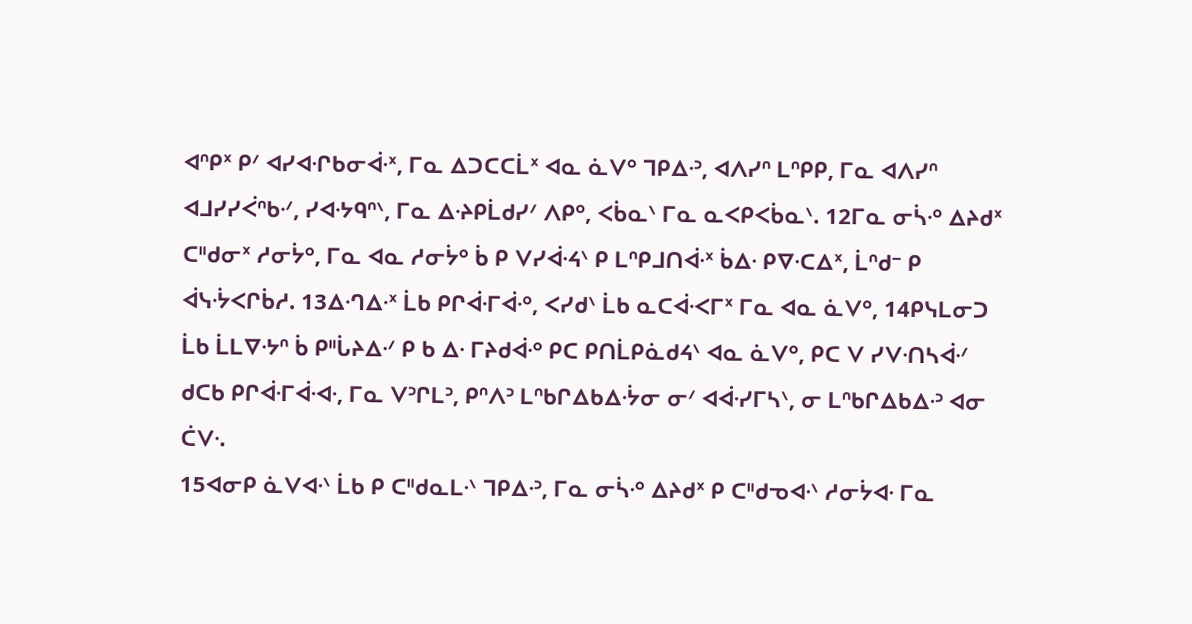ᐊᐢᑭᕽ ᑭᐟ ᐊᓯᐊᐧᒋᑲᓂᐋᐧᕽ, ᒥᓇ ᐃᑐᑕᑕᒫᕽ ᐊᓇ ᓈᐯᐤ ᒣᑭᐃᐧᐣ, ᐊᐱᓯᐢ ᒪᐢᑭᑭ, ᒥᓇ ᐊᐱᓯᐢ ᐊᒧᓯᓯᐹᐢᑲᐧᐟ, ᓯᐊᐧᔭᑫᐢᐠ, ᒥᓇ ᐃᐧᔨᑭᒫᑯᓯᐟ ᐱᑭᐤ, ᐸᑳᓇᐠ ᒥᓇ ᓇᐸᑭᐸᑳᓇᐠ. 12ᒥᓇ ᓂᓵᐧᐤ ᐃᔨᑯᕽ ᑕᐦᑯᓂᕽ ᓱᓂᔮᐤ, ᒥᓇ ᐊᓇ ᓱᓂᔮᐤ ᑳ ᑭ ᐯᓯᐋᐧᔦᐠ ᑭ ᒪᐢᑭᒧᑎᐋᐧᕽ ᑳᐃᐧ ᑭᐁᐧᑕᐃᕽ, ᒫᐢᑯᐨ ᑭ ᐋᓭᐧᔮᐸᒋᑳᓱ. 13ᐃᐧᒉᐃᐧᕽ ᒫᑲ ᑭᒋᐋᐧᒥᐋᐧᐤ, ᐸᓯᑯᐠ ᒫᑲ ᓇᑕᐋᐧᐸᒥᕽ ᒥᓇ ᐊᓇ ᓈᐯᐤ, 14ᑭᓭᒪᓂᑐ ᒫᑲ ᒫᒪᐁᐧᔭᐢ ᑳ ᑭᐦᒑᔨᐃᐧᐟ ᑭ ᑲ ᐃᐧ ᒥᔨᑯᐋᐧᐤ ᑭᑕ ᑭᑎᒫᑭᓈᑯᔦᐠ ᐊᓇ ᓈᐯᐤ, ᑭᑕ ᐯ ᓯᐯᐧᑎᓴᐋᐧᐟ ᑯᑕᑲ ᑭᒋᐋᐧᒥᐋᐧᐊᐧ, ᒥᓇ ᐯᐣᒋᒪᐣ, ᑭᐢᐱᐣ ᒪᐢᑲᒋᐃᑲᐃᐧᔮᓂ ᓂᐟ ᐊᐋᐧᓯᒥᓴᐠ, ᓂ ᒪᐢᑲᒋᐃᑲᐃᐧᐣ ᐊᓂ ᑖᐯᐧ.
15ᐊᓂᑭ ᓈᐯᐊᐧᐠ ᒫᑲ ᑭ ᑕᐦᑯᓇᒪᐧᐠ ᒣᑭᐃᐧᐣ, ᒥᓇ ᓂᓵᐧᐤ ᐃᔨᑯᕽ ᑭ ᑕᐦᑯᓀᐊᐧᐠ ᓱᓂᔮᐊᐧ ᒥᓇ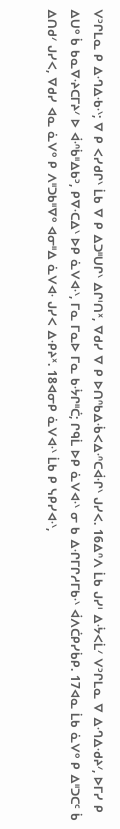ᐯᐣᒋᒪᓇ ᑭ ᐃᐧᒉᐃᐧᑲᐧᐠ; ᐁ ᑭ ᐸᓯᑯᒋᐠ ᒫᑲ ᐁ ᑭ ᐃᑐᐦᑌᒋᐠ ᐃᒋᑊᑎᕽ, ᐁᑯᓯ ᐁ ᑭ ᐅᑎᐢᑲᐃᐧᑳᐸᐃᐧᐢᑕᐋᐧᒋᐠ ᒍᓯᐸ. 16ᐃᐢᐱ ᒫᑲ ᒍᓯᑊ ᐃᐧᔮᐸᒫᐟ ᐯᐣᒋᒪᓇ ᐁ ᐃᐧᒉᐃᐧᑯᔨᐟ, ᐅᒥᓯ ᑭ ᐃᑌᐤ ᑳ ᑲᓇᐁᐧᔨᑕᒥᔨᐟ ᐅ ᐋᐧᐢᑳᐦᐃᑲᐣ, ᑭᐁᐧᑕᐃᐠ ᐅᑭ ᓈᐯᐊᐧᐠ, ᒥᓇ ᒥᓇᐅ ᒥᓇ ᑲᐧᔮᒋᐦᑖ; ᒋᑫᒫ ᐅᑭ ᓈᐯᐊᐧᐠ ᓂ ᑲ ᐃᐧᒋᒥᒋᓱᒥᑲᐧᐠ ᐋᐱᑖᑭᓯᑳᑭ. 17ᐊᓇ ᒫᑲ ᓈᐯᐤ ᑭ ᐃᐦᑐᑕᒼ ᑳ ᐃᑎᑯᐟ ᒍᓯᐸ, ᐁᑯᓯ ᐊᓇ ᓈᐯᐤ ᑭ ᐱᐦᑐᑲᐦᐁᐤ ᐊᓂᐦᐃ ᓈᐯᐊᐧ ᒍᓯᐸ ᐃᐧᑭᔨᕽ. 18ᐊᓂᑭ ᓈᐯᐊᐧᐠ ᒫᑲ ᑭ ᓭᑭᓯᐊᐧᐠ,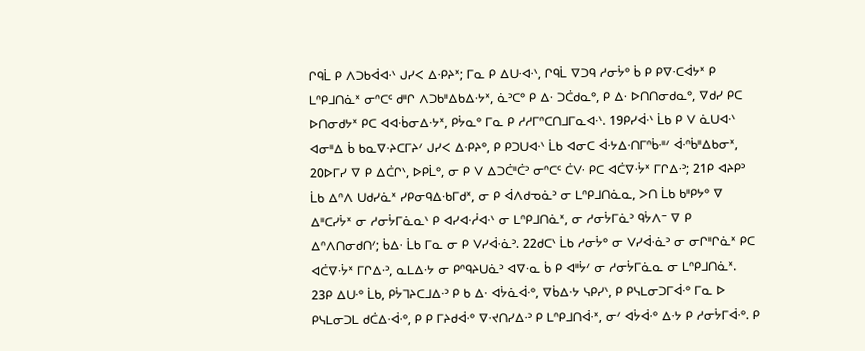ᒋᑫᒫ ᑭ ᐱᑐᑲᐋᐊᐧᐠ ᒍᓯᐸ ᐃᐧᑭᔨᕽ; ᒥᓇ ᑭ ᐃᑌᐧᐊᐧᐠ, ᒋᑫᒫ ᐁᑐᑫ ᓱᓂᔮᐤ ᑳ ᑭ ᑭᐁᐧᑕᐋᔭᕽ ᑭ ᒪᐢᑭᒧᑎᓈᕽ ᓂᐢᑕᒼ ᑯᐦᒋ ᐱᑐᑲᐦᐃᑲᐃᐧᔭᕽ, ᓈᐣᑕᐤ ᑭ ᐃᐧ ᑐᑖᑯᓇᐤ, ᑭ ᐃᐧ ᐅᑎᑎᓂᑯᓇᐤ, ᐁᑯᓯ ᑭᑕ ᐅᑎᓂᑯᔭᕽ ᑭᑕ ᐊᐊᐧᑳᓂᐃᐧᔭᕽ, ᑭᔮᓇᐤ ᒥᓇ ᑭ ᓱᓱᒥᐢᑕᑎᒧᒥᓇᐊᐧᐠ. 19ᑭᓯᐋᐧᐠ ᒫᑲ ᑭ ᐯ ᓈᑌᐊᐧᐠ ᐊᓂᐦᐃ ᑳ ᑲᓇᐁᐧᔨᑕᒥᔨᐟ ᒍᓯᐸ ᐃᐧᑭᔨᐤ, ᑭ ᑭᑐᑌᐊᐧᐠ ᒫᑲ ᐊᓂᑕ ᐋᐧᔭᐃᐧᑎᒥᐢᑳᐧᐦᐟ ᐋᐧᐢᑳᐦᐃᑲᓂᕽ, 20ᐅᒥᓯ ᐁ ᑭ ᐃᑖᒋᐠ, ᐅᑭᒫᐤ, ᓂ ᑭ ᐯ ᐃᑐᑖᐦᑖᐣ ᓂᐢᑕᒼ ᑖᐯᐧ ᑭᑕ ᐊᑖᐁᐧᔮᕽ ᒥᒋᐃᐧᐣ; 21ᑭ ᐊᔨᑭᐣ ᒫᑲ ᐃᐢᐱ ᑌᑯᓯᓈᕽ ᓯᑭᓂᑫᐃᐧᑲᒥᑯᕽ, ᓂ ᑭ ᐋᐱᑯᓀᓈᐣ ᓂ ᒪᐢᑭᒧᑎᓈᓇ, ᐳᑎ ᒫᑲ ᑲᐦᑭᔭᐤ ᐁ ᐃᐦᑕᓯᔮᕽ ᓂ ᓱᓂᔮᒥᓈᓇᐠ ᑭ ᐊᓯᐊᐧᓲᐊᐧᐠ ᓂ ᒪᐢᑭᒧᑎᓈᕽ, ᓂ ᓱᓂᔮᒥᓈᐣ ᑫᔮᐱᐨ ᐁ ᑭ ᐃᐢᐱᑎᓂᑯᑎᐟ; ᑳᐃᐧ ᒫᑲ ᒥᓇ ᓂ ᑭ ᐯᓯᐋᐧᓈᐣ. 22ᑯᑕᐠ ᒫᑲ ᓱᓂᔮᐤ ᓂ ᐯᓯᐋᐧᓈᐣ ᓂ ᓂᒋᐦᒋᓈᕽ ᑭᑕ ᐊᑖᐁᐧᔮᕽ ᒥᒋᐃᐧᐣ, ᓇᒪᐃᐧᔭ ᓂ ᑭᐢᑫᔨᑌᓈᐣ ᐊᐁᐧᓇ ᑳ ᑭ ᐊᐦᔮᐟ ᓂ ᓱᓂᔮᒥᓈᓇ ᓂ ᒪᐢᑭᒧᑎᓈᕽ. 23ᑭ ᐃᑌᐧᐤ ᒫᑲ, ᑭᔮᒣᔨᑕᒧᐃᐧᐣ ᑭ ᑲ ᐃᐧ ᐊᔮᓈᐋᐧᐤ, ᐁᑳᐃᐧᔭ ᓭᑭᓯᐠ, ᑭ ᑭᓭᒪᓂᑐᒥᐋᐧᐤ ᒥᓇ ᐅ ᑭᓭᒪᓂᑐᒪ ᑯᑖᐃᐧᐋᐧᐤ, ᑭ ᑭ ᒥᔨᑯᐋᐧᐤ ᐁᐧᔪᑎᓯᐃᐧᐣ ᑭ ᒪᐢᑭᒧᑎᐋᐧᕽ, ᓂᐟ ᐊᔮᐋᐧᐤ ᐃᐧᔭ ᑭ ᓱᓂᔮᒥᐋᐧᐤ. ᑭ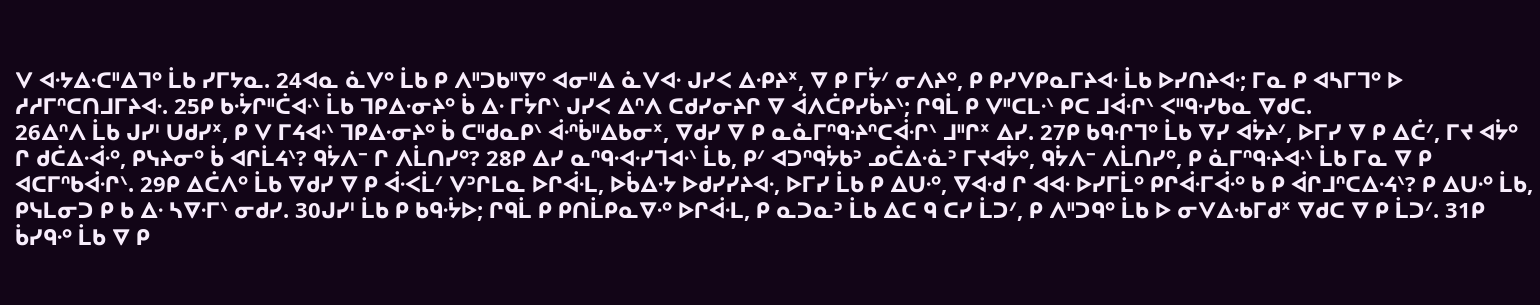ᐯ ᐊᐧᔭᐃᐧᑕᐦᐃᒣᐤ ᒫᑲ ᓯᒥᔭᓇ. 24ᐊᓇ ᓈᐯᐤ ᒫᑲ ᑭ ᐱᐦᑐᑲᐦᐁᐤ ᐊᓂᐦᐃ ᓈᐯᐊᐧ ᒍᓯᐸ ᐃᐧᑭᔨᕽ, ᐁ ᑭ ᒥᔮᐟ ᓂᐱᔨᐤ, ᑭ ᑭᓯᐯᑭᓇᒥᔨᐊᐧ ᒫᑲ ᐅᓯᑎᔨᐊᐧ; ᒥᓇ ᑭ ᐊᓴᒥᒣᐤ ᐅ ᓱᓱᒥᐢᑕᑎᒧᒥᔨᐊᐧ. 25ᑭ ᑲᐧᔮᒋᐦᑖᐊᐧᐠ ᒫᑲ ᒣᑭᐃᐧᓂᔨᐤ ᑳ ᐃᐧ ᒥᔮᒋᐠ ᒍᓯᐸ ᐃᐢᐱ ᑕᑯᓯᓂᔨᒋ ᐁ ᐋᐱᑖᑭᓯᑳᔨᐠ; ᒋᑫᒫ ᑭ ᐯᐦᑕᒪᐧᐠ ᑭᑕ ᒧᐋᐧᒋᐠ ᐸᐦᑫᐧᓯᑲᓇ ᐁᑯᑕ.
26ᐃᐢᐱ ᒫᑲ ᒍᓯᑊ ᑌᑯᓯᕽ, ᑭ ᐯ ᒥᔦᐊᐧᐠ ᒣᑭᐃᐧᓂᔨᐤ ᑳ ᑕᐦᑯᓇᑭᐠ ᐋᐧᐢᑳᐦᐃᑲᓂᕽ, ᐁᑯᓯ ᐁ ᑭ ᓇᓈᒥᐢᑫᐧᔨᐢᑕᐋᐧᒋᐠ ᒧᐦᒋᕽ ᐃᓯ. 27ᑭ ᑲᑫᐧᒋᒣᐤ ᒫᑲ ᐁᓯ ᐊᔮᔨᐟ, ᐅᒥᓯ ᐁ ᑭ ᐃᑖᐟ, ᒥᔪ ᐊᔮᐤ ᒋ ᑯᑖᐃᐧᐋᐧᐤ, ᑭᓭᔨᓂᐤ ᑳ ᐊᒋᒫᔦᐠ? ᑫᔮᐱᐨ ᒋ ᐱᒫᑎᓯᐤ? 28ᑭ ᐃᓯ ᓇᐢᑫᐧᐊᐧᓯᒣᐊᐧᐠ ᒫᑲ, ᑭᐟ ᐊᑐᐢᑫᔮᑲᐣ ᓄᑖᐃᐧᓈᐣ ᒥᔪᐊᔮᐤ, ᑫᔮᐱᐨ ᐱᒫᑎᓯᐤ, ᑭ ᓈᒥᐢᑫᐧᔨᐊᐧᐠ ᒫᑲ ᒥᓇ ᐁ ᑭ ᐊᑕᒥᐢᑲᐋᐧᒋᐠ. 29ᑭ ᐃᑖᐱᐤ ᒫᑲ ᐁᑯᓯ ᐁ ᑭ ᐋᐧᐸᒫᐟ ᐯᐣᒋᒪᓇ ᐅᒋᐋᐧᒪ, ᐅᑳᐃᐧᔭ ᐅᑯᓯᓯᔨᐊᐧ, ᐅᒥᓯ ᒫᑲ ᑭ ᐃᑌᐧᐤ, ᐁᐊᐧᑯ ᒋ ᐊᐊᐧ ᐅᓯᒥᒫᐤ ᑭᒋᐋᐧᒥᐋᐧᐤ ᑲ ᑭ ᐋᒋᒧᐢᑕᐃᐧᔦᐠ? ᑭ ᐃᑌᐧᐤ ᒫᑲ, ᑭᓭᒪᓂᑐ ᑭ ᑲ ᐃᐧ ᓴᐁᐧᒥᐠ ᓂᑯᓯ. 30ᒍᓯᑊ ᒫᑲ ᑭ ᑲᑫᐧᔮᐅ; ᒋᑫᒫ ᑭ ᑭᑎᒫᑭᓇᐁᐧᐤ ᐅᒋᐋᐧᒪ, ᑭ ᓇᑐᓇᐣ ᒫᑲ ᐃᑕ ᑫ ᑕᓯ ᒫᑐᐟ, ᑭ ᐱᐦᑐᑫᐤ ᒫᑲ ᐅ ᓂᐯᐃᐧᑲᒥᑯᕽ ᐁᑯᑕ ᐁ ᑭ ᒫᑐᐟ. 31ᑭ ᑳᓯᑫᐧᐤ ᒫᑲ ᐁ ᑭ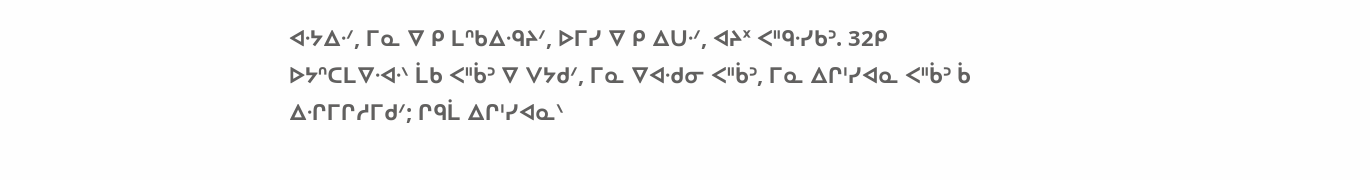ᐊᐧᔭᐃᐧᐟ, ᒥᓇ ᐁ ᑭ ᒪᐢᑲᐃᐧᑫᔨᐟ, ᐅᒥᓯ ᐁ ᑭ ᐃᑌᐧᐟ, ᐊᔨᕽ ᐸᐦᑫᐧᓯᑲᐣ. 32ᑭ ᐅᔭᐢᑕᒪᐁᐧᐊᐧᐠ ᒫᑲ ᐸᐦᑳᐣ ᐁ ᐯᔭᑯᐟ, ᒥᓇ ᐁᐊᐧᑯᓂ ᐸᐦᑳᐣ, ᒥᓇ ᐃᒋᑊᓯᐊᓇ ᐸᐦᑳᐣ ᑳ ᐃᐧᒋᒥᒋᓱᒥᑯᐟ; ᒋᑫᒫ ᐃᒋᑊᓯᐊᓇᐠ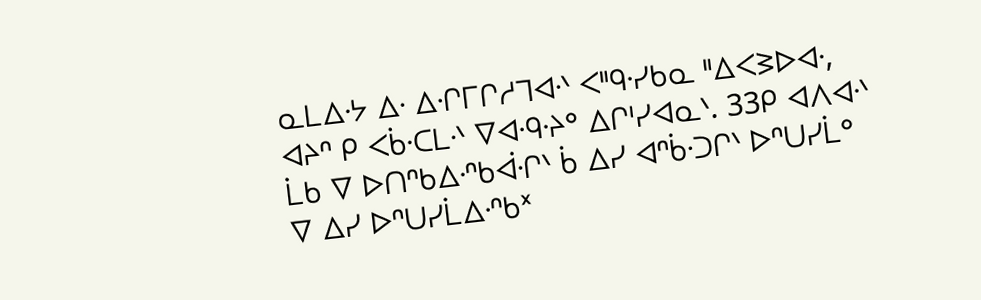ᓇᒪᐃᐧᔭ ᐃᐧ ᐃᐧᒋᒥᒋᓱᒣᐊᐧᐠ ᐸᐦᑫᐧᓯᑲᓇ ᐦᐃᐸᕒᐅᐊᐧ, ᐊᔨᐢ ᑭ ᐸᑳᐧᑕᒪᐧᐠ ᐁᐊᐧᑫᐧᔨᐤ ᐃᒋᑊᓯᐊᓇᐠ. 33ᑭ ᐊᐱᐊᐧᐠ ᒫᑲ ᐁ ᐅᑎᐢᑲᐃᐧᐢᑲᐋᐧᒋᐠ ᑳ ᐃᓯ ᐊᐢᑳᐧᑐᒋᐠ ᐅᐢᑌᓯᒫᐤ ᐁ ᐃᓯ ᐅᐢᑌᓯᒫᐃᐧᐢᑲᕽ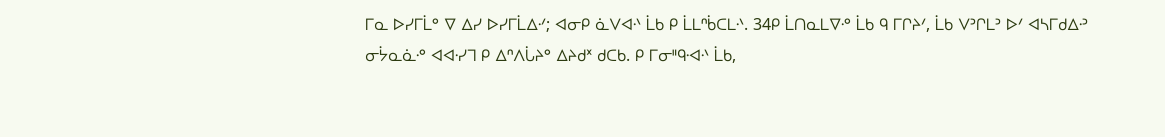ᒥᓇ ᐅᓯᒥᒫᐤ ᐁ ᐃᓯ ᐅᓯᒥᒫᐃᐧᐟ; ᐊᓂᑭ ᓈᐯᐊᐧᐠ ᒫᑲ ᑭ ᒫᒪᐢᑳᑕᒪᐧᐠ. 34ᑭ ᒫᑎᓇᒪᐁᐧᐤ ᒫᑲ ᑫ ᒥᒋᔨᐟ, ᒫᑲ ᐯᐣᒋᒪᐣ ᐅᐟ ᐊᓴᒥᑯᐃᐧᐣ ᓂᔮᓇᓈᐧᐤ ᐊᐊᐧᓯᒣ ᑭ ᐃᐢᐱᒑᔨᐤ ᐃᔨᑯᕽ ᑯᑕᑲ. ᑭ ᒥᓂᐦᑫᐧᐊᐧᐠ ᒫᑲ,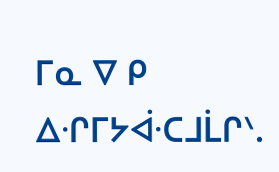ᒥᓇ ᐁ ᑭ ᐃᐧᒋᒥᔭᐋᐧᑕᒧᒫᒋᐠ.